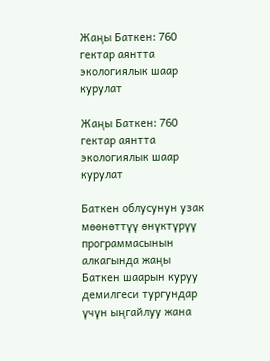Жаңы Баткен: 760 гектар аянтта экологиялык шаар курулат

Жаңы Баткен: 760 гектар аянтта экологиялык шаар курулат

Баткен облусунун узак мөөнөттүү өнүктүрүү программасынын алкагында жаңы Баткен шаарын куруу демилгеси тургундар үчүн ыңгайлуу жана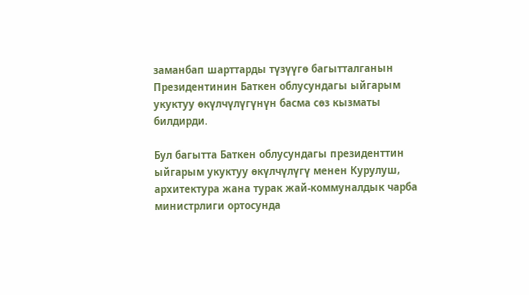заманбап шарттарды түзүүгө багытталганын Президентинин Баткен облусундагы ыйгарым укуктуу өкүлчүлүгүнүн басма сөз кызматы билдирди.

Бул багытта Баткен облусундагы президенттин ыйгарым укуктуу өкүлчүлүгү менен Курулуш, архитектура жана турак жай-коммуналдык чарба министрлиги ортосунда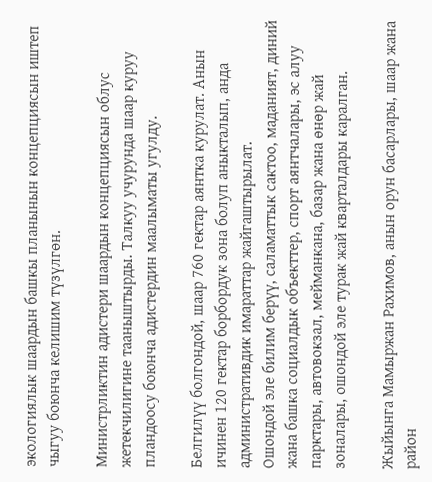экологиялык шаардын башкы планынын концепциясын иштеп чыгуу боюнча келишим түзүлгөн.

Министрликтин адистери шаардын концепциясын облус жетекчилигине тааныштырды. Талкуу учурунда шаар куруу пландоосу боюнча адистердин маалыматы угулду.

Белгилүү болгондой, шаар 760 гектар аянтка курулат. Анын ичинен 120 гектар борбордук зона болуп аныкталып, анда административдик имараттар жайгаштырылат.
Ошондой эле билим берүү, саламаттык сактоо, маданият, диний жана башка социалдык объекттер, спорт аянтчалары, эс алуу парктары, автовокзал, мейманкана, базар жана өнөр жай зоналары, ошондой эле турак жай кварталдары каралган.

Жыйынга Мамыржан Рахимов, анын орун басарлары, шаар жана район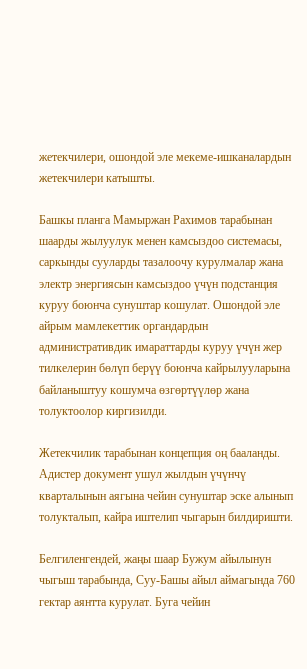жетекчилери, ошондой эле мекеме-ишканалардын жетекчилери катышты.

Башкы планга Мамыржан Рахимов тарабынан шаарды жылуулук менен камсыздоо системасы, саркынды сууларды тазалоочу курулмалар жана электр энергиясын камсыздоо үчүн подстанция куруу боюнча сунуштар кошулат. Ошондой эле айрым мамлекеттик органдардын административдик имараттарды куруу үчүн жер тилкелерин бөлүп берүү боюнча кайрылууларына байланыштуу кошумча өзгөртүүлөр жана толуктоолор киргизилди.

Жетекчилик тарабынан концепция оң бааланды. Адистер документ ушул жылдын үчүнчү кварталынын аягына чейин сунуштар эске алынып толукталып, кайра иштелип чыгарын билдиришти.

Белгиленгендей, жаңы шаар Бужум айылынун чыгыш тарабында, Суу-Башы айыл аймагында 760 гектар аянтта курулат. Буга чейин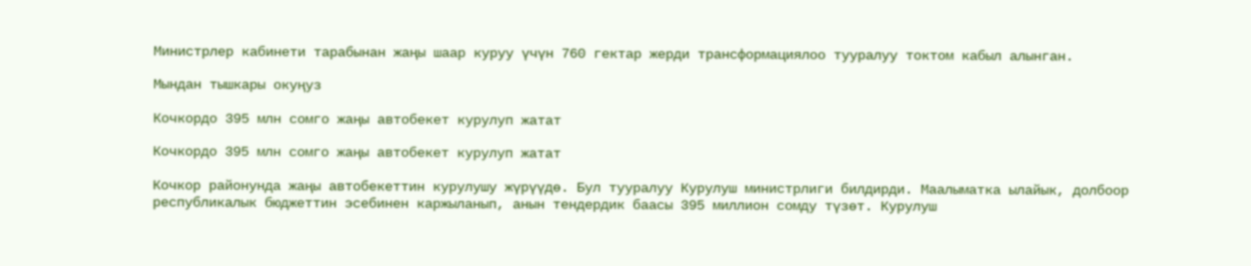Министрлер кабинети тарабынан жаңы шаар куруу үчүн 760 гектар жерди трансформациялоо тууралуу токтом кабыл алынган.

Мындан тышкары окуңуз

Кочкордо 395 млн сомго жаңы автобекет курулуп жатат

Кочкордо 395 млн сомго жаңы автобекет курулуп жатат

Кочкор районунда жаңы автобекеттин курулушу жүрүүдө. Бул тууралуу Курулуш министрлиги билдирди. Маалыматка ылайык, долбоор республикалык бюджеттин эсебинен каржыланып, анын тендердик баасы 395 миллион сомду түзөт. Курулуш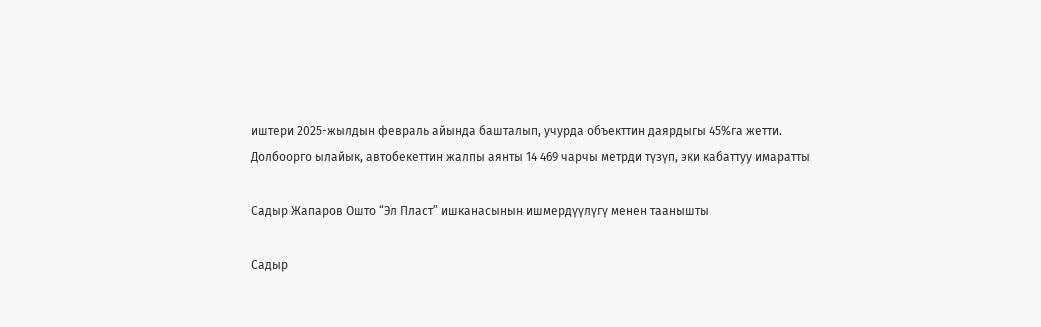иштери 2025-жылдын февраль айында башталып, учурда объекттин даярдыгы 45%га жетти. Долбоорго ылайык, автобекеттин жалпы аянты 14 469 чарчы метрди түзүп, эки кабаттуу имаратты

Садыр Жапаров Ошто “Эл Пласт” ишканасынын ишмердүүлүгү менен таанышты

Садыр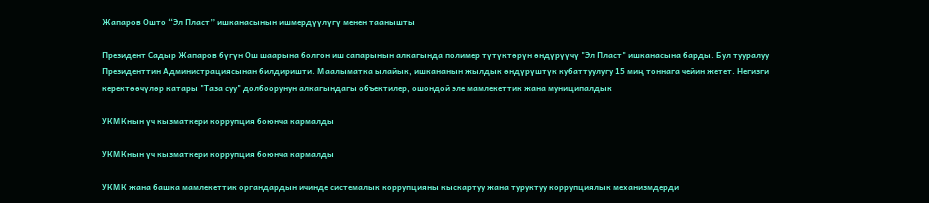Жапаров Ошто “Эл Пласт” ишканасынын ишмердүүлүгү менен таанышты

Президент Садыр Жапаров бүгүн Ош шаарына болгон иш сапарынын алкагында полимер түтүктөрүн өндүрүүчү "Эл Пласт" ишканасына барды. Бул тууралуу Президенттин Администрациясынан билдиришти. Маалыматка ылайык, ишкананын жылдык өндүрүштүк кубаттуулугу 15 миң тоннага чейин жетет. Негизги керектөөчүлөр катары "Таза суу" долбоорунун алкагындагы объектилер, ошондой эле мамлекеттик жана муниципалдык

УКМКнын үч кызматкери коррупция боюнча кармалды

УКМКнын үч кызматкери коррупция боюнча кармалды

УКМК жана башка мамлекеттик органдардын ичинде системалык коррупцияны кыскартуу жана туруктуу коррупциялык механизмдерди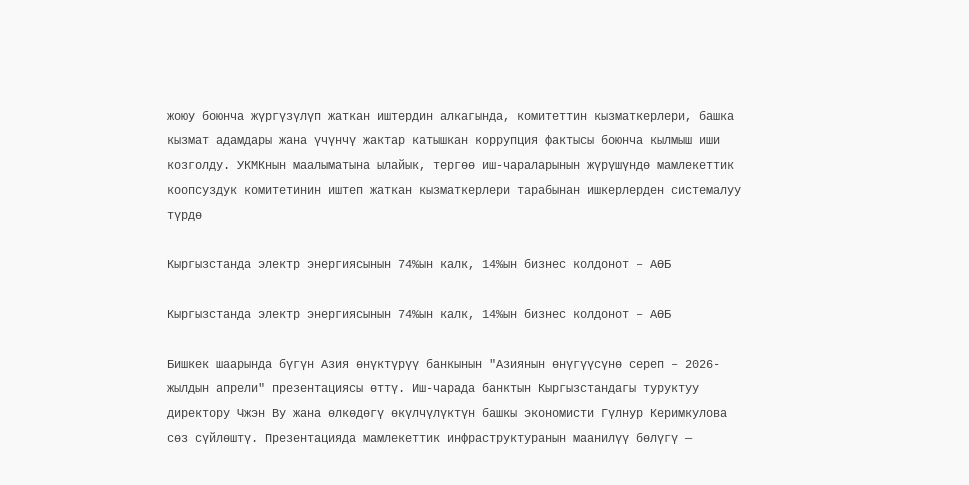жоюу боюнча жүргүзүлүп жаткан иштердин алкагында, комитеттин кызматкерлери, башка кызмат адамдары жана үчүнчү жактар катышкан коррупция фактысы боюнча кылмыш иши козголду. УКМКнын маалыматына ылайык, тергөө иш-чараларынын жүрүшүндө мамлекеттик коопсуздук комитетинин иштеп жаткан кызматкерлери тарабынан ишкерлерден системалуу түрдө

Кыргызстанда электр энергиясынын 74%ын калк, 14%ын бизнес колдонот – АӨБ

Кыргызстанда электр энергиясынын 74%ын калк, 14%ын бизнес колдонот – АӨБ

Бишкек шаарында бүгүн Азия өнүктүрүү банкынын "Азиянын өнүгүүсүнө сереп – 2026-жылдын апрели" презентациясы өттү. Иш-чарада банктын Кыргызстандагы туруктуу директору Чжэн Ву жана өлкөдөгү өкүлчүлүктүн башкы экономисти Гүлнур Керимкулова сөз сүйлөштү. Презентацияда мамлекеттик инфраструктуранын маанилүү бөлүгү —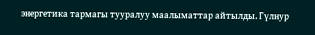энергетика тармагы тууралуу маалыматтар айтылды. Гүлнур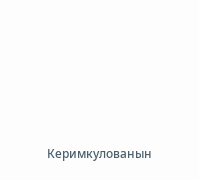Керимкулованын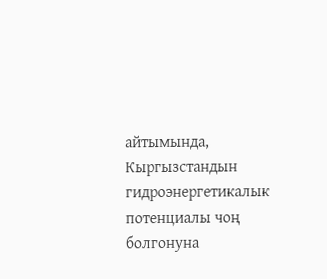айтымында, Кыргызстандын гидроэнергетикалык потенциалы чоң болгонуна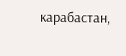карабастан,